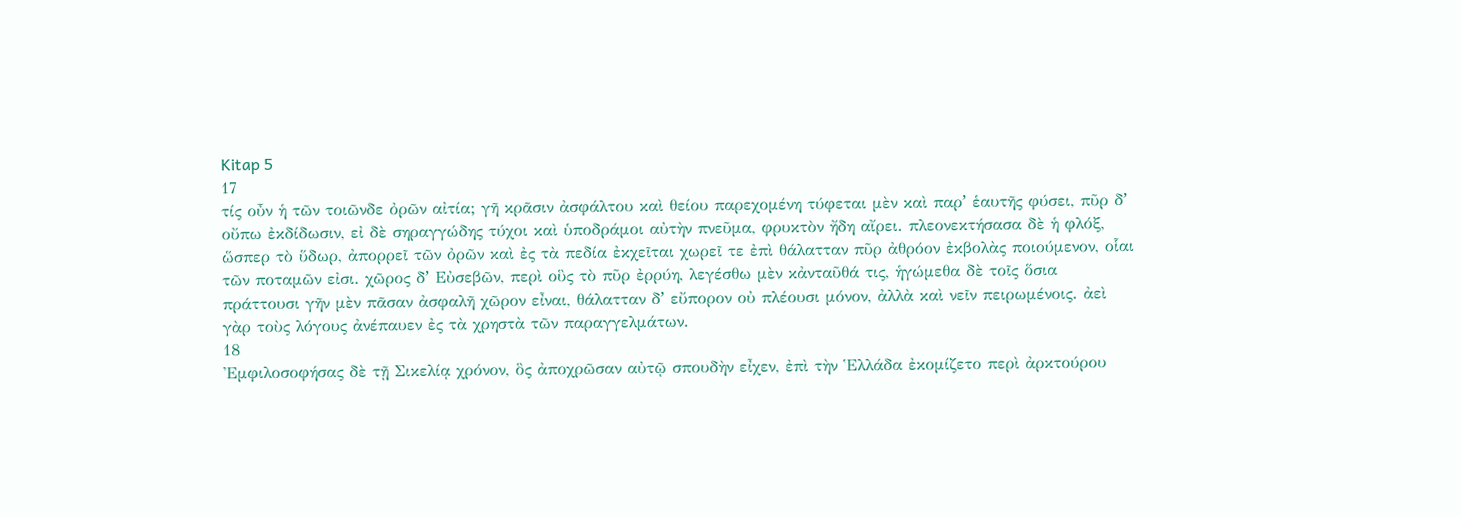Kitap 5
17
τίς οὖν ἡ τῶν τοιῶνδε ὀρῶν αἰτία; γῆ κρᾶσιν ἀσφάλτου καὶ θείου παρεχομένη τύφεται μὲν καὶ παρʼ ἑαυτῆς φύσει, πῦρ δʼ οὔπω ἐκδίδωσιν, εἰ δὲ σηραγγώδης τύχοι καὶ ὑποδράμοι αὐτὴν πνεῦμα, φρυκτὸν ἤδη αἴρει. πλεονεκτήσασα δὲ ἡ φλόξ, ὥσπερ τὸ ὕδωρ, ἀπορρεῖ τῶν ὀρῶν καὶ ἐς τὰ πεδία ἐκχεῖται χωρεῖ τε ἐπὶ θάλατταν πῦρ ἀθρόον ἐκβολὰς ποιούμενον, οἷαι τῶν ποταμῶν εἰσι. χῶρος δʼ Εὐσεβῶν, περὶ οὓς τὸ πῦρ ἐρρύη, λεγέσθω μὲν κἀνταῦθά τις, ἡγώμεθα δὲ τοῖς ὅσια πράττουσι γῆν μὲν πᾶσαν ἀσφαλῆ χῶρον εἶναι, θάλατταν δʼ εὔπορον οὐ πλέουσι μόνον, ἀλλὰ καὶ νεῖν πειρωμένοις. ἀεὶ γὰρ τοὺς λόγους ἀνέπαυεν ἐς τὰ χρηστὰ τῶν παραγγελμάτων.
18
Ἐμφιλοσοφήσας δὲ τῇ Σικελίᾳ χρόνον, ὃς ἀποχρῶσαν αὐτῷ σπουδὴν εἶχεν, ἐπὶ τὴν Ἑλλάδα ἐκομίζετο περὶ ἀρκτούρου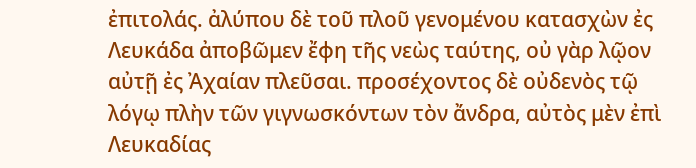ἐπιτολάς. ἀλύπου δὲ τοῦ πλοῦ γενομένου κατασχὼν ἐς Λευκάδα ἀποβῶμεν ἔφη τῆς νεὼς ταύτης, οὐ γὰρ λῷον αὐτῇ ἐς Ἀχαίαν πλεῦσαι. προσέχοντος δὲ οὐδενὸς τῷ λόγῳ πλὴν τῶν γιγνωσκόντων τὸν ἄνδρα, αὐτὸς μὲν ἐπὶ Λευκαδίας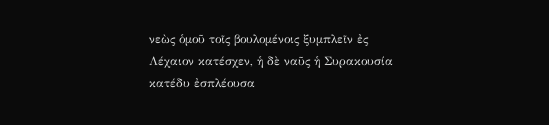νεὼς ὁμοῦ τοῖς βουλομένοις ξυμπλεῖν ἐς Λέχαιον κατέσχεν, ἡ δὲ ναῦς ἡ Συρακουσία κατέδυ ἐσπλέουσα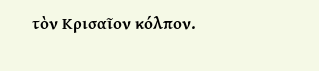τὸν Κρισαῖον κόλπον.